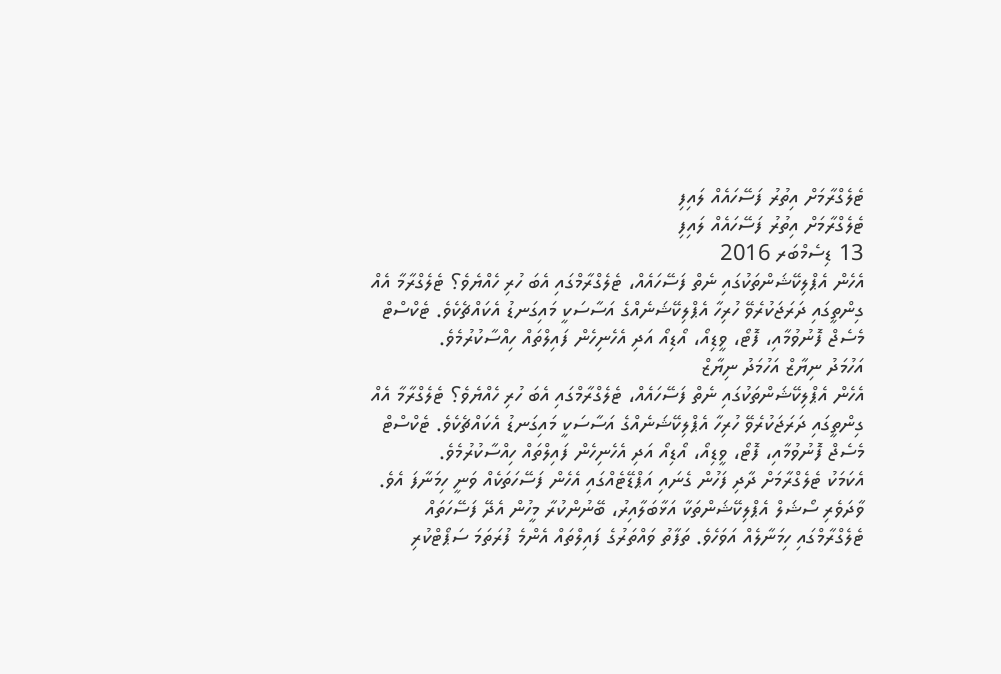ޓެލެގްރާމަށް އިތުރު ފަސޭހައެއް ލައިފި
ޓެލެގްރާމަށް އިތުރު ފަސޭހައެއް ލައިފި
13 ޑިސެމްބަރ 2016
އެހެން އެޕްލިކޭޝަންތަކުގައި ނެތް ފަސޭހައެއް، ޓެލެގްރާމްގައި އެބަ ހުރި ހެއްޔެވެ؟ ޓެލެގްރާމާ އެއް ގިންތީގައި ދަރަޖަކުރެވޭ ހުރިހާ އެޕްލިކޭޝަނެއްގެ އަސާސަކީ މައިގަނޑު އެކައްޗެކެވެ. ޓެކްސްޓް މެސެޖް ފޮނުވުމާއި، ފޮޓޯ، ވީޑިއޯ، އޯޑިއޯ އަދި އެހެނިހެން ފައިލްތައް ހިއްސާކުރުމެވެ.
އަހުމަދު ނިޔާޒް އަހުމަދު ނިޔާޒް
އެހެން އެޕްލިކޭޝަންތަކުގައި ނެތް ފަސޭހައެއް، ޓެލެގްރާމްގައި އެބަ ހުރި ހެއްޔެވެ؟ ޓެލެގްރާމާ އެއް ގިންތީގައި ދަރަޖަކުރެވޭ ހުރިހާ އެޕްލިކޭޝަނެއްގެ އަސާސަކީ މައިގަނޑު އެކައްޗެކެވެ. ޓެކްސްޓް މެސެޖް ފޮނުވުމާއި، ފޮޓޯ، ވީޑިއޯ، އޯޑިއޯ އަދި އެހެނިހެން ފައިލްތައް ހިއްސާކުރުމެވެ.
އެކަމަކު ޓެލެގްރާމަށް ދާދި ފަހުން ގެނައި އަޕްޑޭޓެއްގައި އެހެން ފަސޭހަތަކެއް ވަނީ ހިމަނާފަ އެވެ. ވާދަވެރި ސޯޝަލް އެޕްލިކޭޝަންތަކާ އަޅާބަލާއިރު، ބޭނުންކުރާ މީހުން އެދޭ ފަސޭހަތައް ޓެލެގްރާމްގައި ހިމަނާލެއް އަވަހެވެ. ތަފާތު ވައްތަރުގެ ފައިލްތައް އެންމެ ފުރަތަމަ ސަޕޯޓްކުރި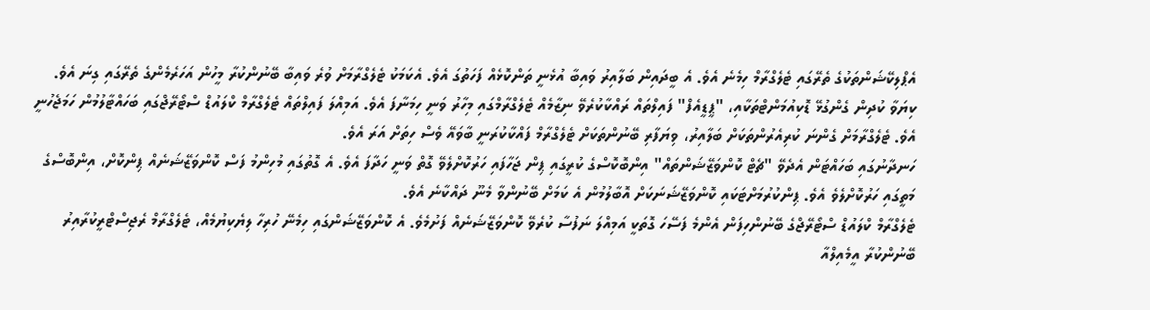އެޕްލިކޭޝަންތަކުގެ ތެރޭގައި ޓެލެގްރާމް ހިމެނެ އެވެ. އެ ބީދައިން ބަލާއިރު ވައިބާ އުޅެނީ ތަންކޮޅެއް ފަހަތުގަ އެވެ. އެކަމަކު ޓެލެގްރާމަށް ވުރެ ވައިބާ ބޭނުންކުރާ މީހުން އަހަރެމެންގެ ތެރޭގައި ގިނަ އެވެ.
ކިޔަވާ ކުދިން ގެންގުޅޭ ޑޮކިއުމަންޓްތަކާއި، "ޕީޑީއެފް" ފައިލްތައް ރައްކާކުރެވޭ ނިޒާމެއް ޓެލެގްރާމްގައި މިހާރު ވަނީ ހިމަނާފަ އެވެ. އަމިއްލަ ފައިލްތައް ޓެލެގްރާމް ކްލައުޑް ސްޓޯރޭޖްގައި ބަހައްޓާލުމުން ހަމަޖެހުނީ އެވެ. ޓެލެގްރާމަށް ގެންނަ ކުރިއެރުންތަކަށް ބަލާއިރު، ވިޔަފާރި ބޭނުންތަކަށް ޓެލެގްރާމް ފައްކާކުރަނީ ބާވައޭ ވެސް ހިތަށް އަރަ އެވެ.
ހަނދާނުގައި ބަހައްޓަން އެދެވޭ "ޗެޓް ކޮންވަޒޭޝަންތައް" އިންބޮކޮސްގެ ކުރީގައި ޕިން ޖަހާފައި ހަރުކޮށްލެވޭ ގޮތް ވަނީ ހަދާފަ އެވެ. އެ ގޮތުގައި މުހިންމު ފަސް ކޮންވަޒޭޝަނެއް ޕިންކޮށް، އިންބޮސްގެ މަތީގައި ހަރުކޮށްލެވެ އެވެ. ޕިންކުރުމަށްޓަކައި ކޮންވަޒޭޝަނަކަށް އޮބާލުމުން އެ ކަމަށް ބޭނުންވާ މެނޫ ދައްކާނެ އެވެ.
ޓެލެގްރާމް ކްލައުޑް ސްޓޯރޭޖްގެ ބޭނުންހިފަން އެންމެ ފަސޭހަ ގޮތަކީ އަމިއްލަ ނަފުސާ ކުރެވޭ ކޮންވަޒޭޝަނެއް ފަށުމެވެ. އެ ކޮންވަޒޭޝަންގައި ހިމެނޭ ހުރިހާ ލިޔެކިޔުމެއް، ޓެލެގްރާމް ރެޖިސްޓްރީކުރާއިރު ބޭނުންކުރާ އީމެއިލްއާ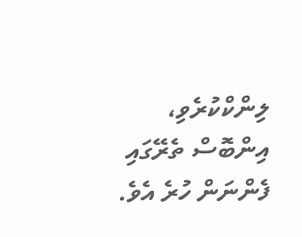ލިންކްކުރެވި، އިންބޮސް ތެރޭގައި ފެންނަން ހުރެ އެވެ.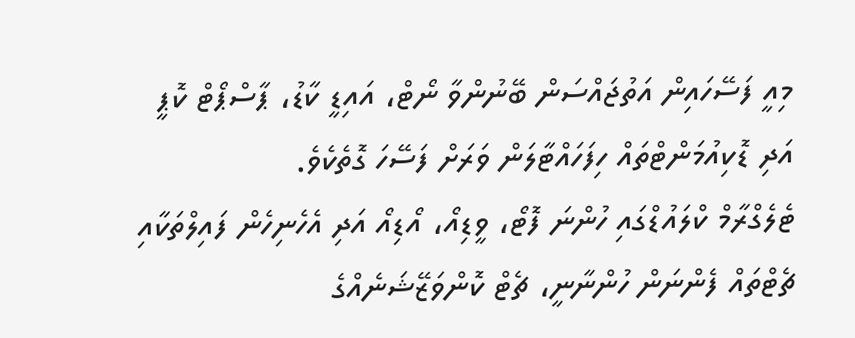މިއީ ފަސޭހައިން އަތުޖައްސަން ބޭނުންވާ ނޯޓް، އައިޑީ ކާޑު، ޕާސްޕޯޓް ކޮޕީ އަދި ޑޮކިއުމަންޓްތައް ހިފަހައްޓާލަން ވަރަށް ފަސޭހަ ގޮތެކެވެ.
ޓެލެގްރާމް ކްލައުޑްގައި ހުންނަ ފޮޓޯ، ވީޑިއޯ، އޯޑިއޯ އަދި އެހެނިހެން ފައިލްތަކާއި ޗެޓްތައް ފެންނަން ހުންނާނީ، ޗެޓް ކޮންވަޒޭޝަނެއްގެ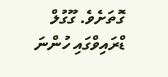ގޮތަށެވެ. ގޫގުލް ޑްރައިވްގައި ހުންނަ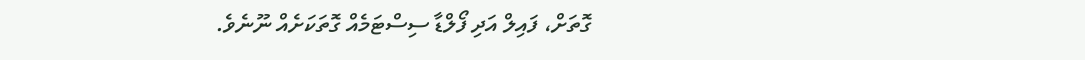ގޮތަށް، ފައިލް އަދި ފޯލްޑާ ސިސްޓަމެއް ގޮތަކަށެއް ނޫނެވެ.